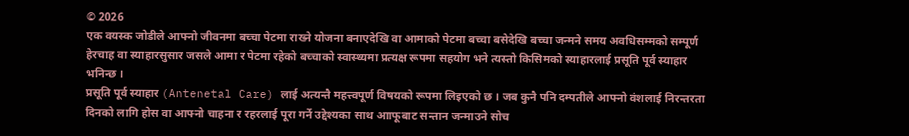© 2026
एक वयस्क जोडीले आफ्नो जीवनमा बच्चा पेटमा राख्ने योजना बनाएदेखि वा आमाको पेटमा बच्चा बसेदेखि बच्चा जन्मने समय अवधिसम्मको सम्पूर्ण हेरचाह वा स्याहारसुसार जसले आमा र पेटमा रहेको बच्चाको स्वास्थ्यमा प्रत्यक्ष रूपमा सहयोग भने त्यस्तो किसिमको स्याहारलाई प्रसूति पूर्व स्याहार भनिन्छ ।
प्रसूति पूर्व स्याहार (Antenetal Care) लाई अत्यन्तै महत्त्वपूर्ण विषयको रूपमा लिइएको छ । जब कुनै पनि दम्पतीले आफ्नो वंशलाई निरन्तरता दिनको लागि होस वा आफ्नो चाहना र रहरलाई पूरा गर्ने उद्देश्यका साथ आाफूबाट सन्तान जन्माउने सोच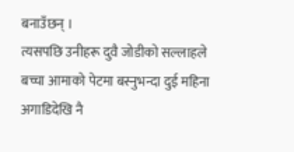बनाउँछन् ।
त्यसपछि उनीहरू दुवै जोडीको सल्लाहले बच्चा आमाको पेटमा बस्नुभन्दा दुई महिना अगाडिदेखि नै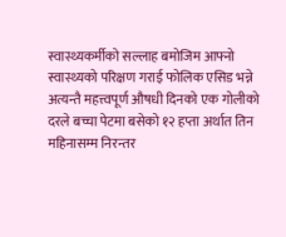स्वास्थ्यकर्मीको सल्लाह बमोजिम आफ्नो स्वास्थ्यको परिक्षण गराई फोलिक एसिड भन्ने अत्यन्तै महत्त्वपूर्ण औषधी दिनको एक गोलीको दरले बच्चा पेटमा बसेको १२ हप्ता अर्थात तिन महिनासम्म निरन्तर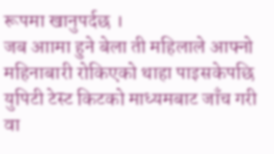रूपमा खानुपर्दछ ।
जब आामा हुने बेला ती महिलाले आफ्नो महिनाबारी रोकिएको थाहा पाइसकेपछि युपिटी टेस्ट किटको माध्यमबाट जाँच गरी वा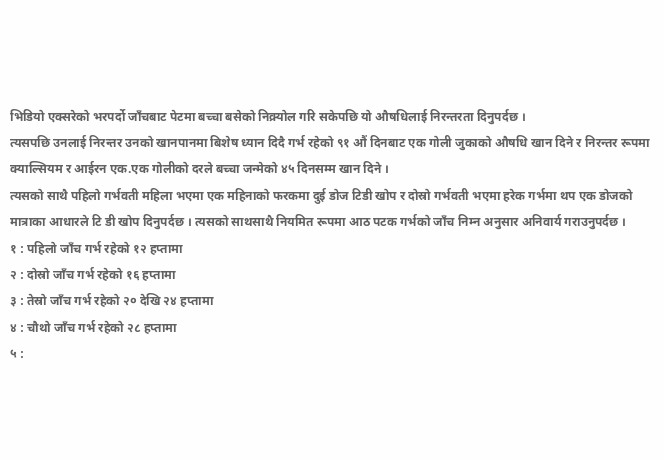भिडियो एक्सरेको भरपर्दो जाँचबाट पेटमा बच्चा बसेको निक्र्योल गरि सकेपछि यो औषधिलाई निरन्तरता दिनुपर्दछ ।
त्यसपछि उनलाई निरन्तर उनको खानपानमा बिशेष ध्यान दिदै गर्भ रहेको ९१ औं दिनबाट एक गोली जुकाको औषधि खान दिने र निरन्तर रूपमा क्याल्सियम र आईरन एक.एक गोलीको दरले बच्चा जन्मेको ४५ दिनसम्म खान दिने ।
त्यसको साथै पहिलो गर्भवती महिला भएमा एक महिनाको फरकमा दुई डोज टिडी खोप र दोस्रो गर्भवती भएमा हरेक गर्भमा थप एक डोजको मात्राका आधारले टि डी खोप दिनुपर्दछ । त्यसको साथसाथै नियमित रूपमा आठ पटक गर्भको जाँच निम्न अनुसार अनिवार्य गराउनुपर्दछ ।
१ : पहिलो जाँच गर्भ रहेको १२ हप्तामा
२ : दोस्रो जाँच गर्भ रहेको १६ हप्तामा
३ : तेस्रो जाँच गर्भ रहेको २० देखि २४ हप्तामा
४ : चौथो जाँच गर्भ रहेको २८ हप्तामा
५ :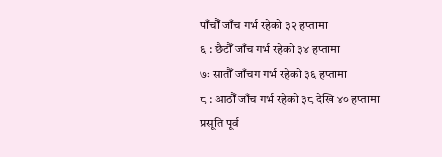पाँचौँ जाँच गर्भ रहेको ३२ हप्तामा
६ : छैटौँ जाँच गर्भ रहेको ३४ हप्तामा
७ः सातौँ जाँचग गर्भ रहेको ३६ हप्तामा
८ : आठौँ जाँच गर्भ रहेको ३८ देखि ४० हप्तामा
प्रसूति पूर्व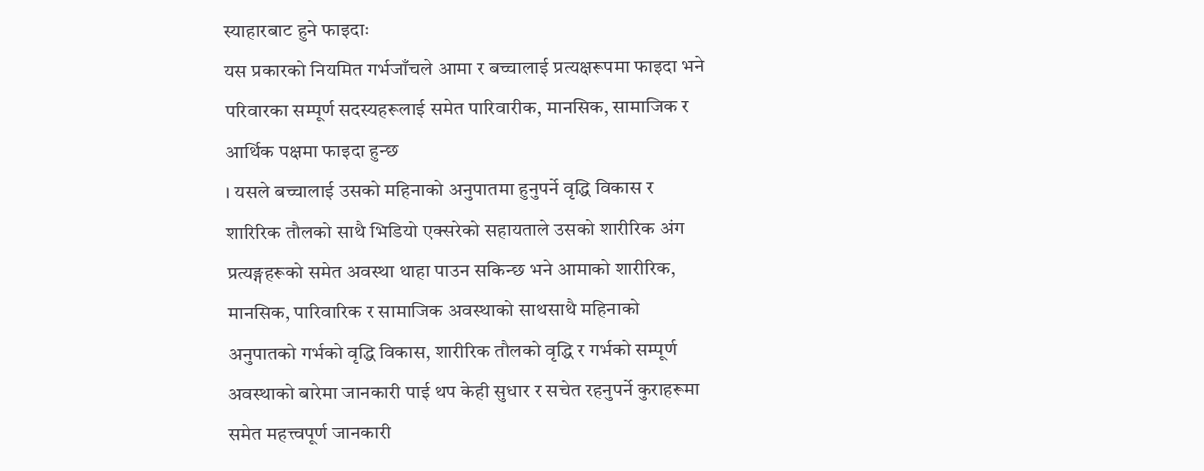स्याहारबाट हुने फाइदाः
यस प्रकारको नियमित गर्भजाँचले आमा र बच्चालाई प्रत्यक्षरूपमा फाइदा भने परिवारका सम्पूर्ण सदस्यहरूलाई समेत पारिवारीक, मानसिक, सामाजिक र आर्थिक पक्षमा फाइदा हुन्छ
। यसले बच्चालाई उसको महिनाको अनुपातमा हुनुपर्ने वृद्धि विकास र शारिरिक तौलको साथै भिडियो एक्सरेको सहायताले उसको शारीरिक अंग प्रत्यङ्गहरूको समेत अवस्था थाहा पाउन सकिन्छ भने आमाको शारीरिक, मानसिक, पारिवारिक र सामाजिक अवस्थाको साथसाथै महिनाको अनुपातको गर्भको वृद्धि विकास, शारीरिक तौलको वृद्धि र गर्भको सम्पूर्ण अवस्थाको बारेमा जानकारी पाई थप केही सुधार र सचेत रहनुपर्ने कुराहरूमा समेत महत्त्वपूर्ण जानकारी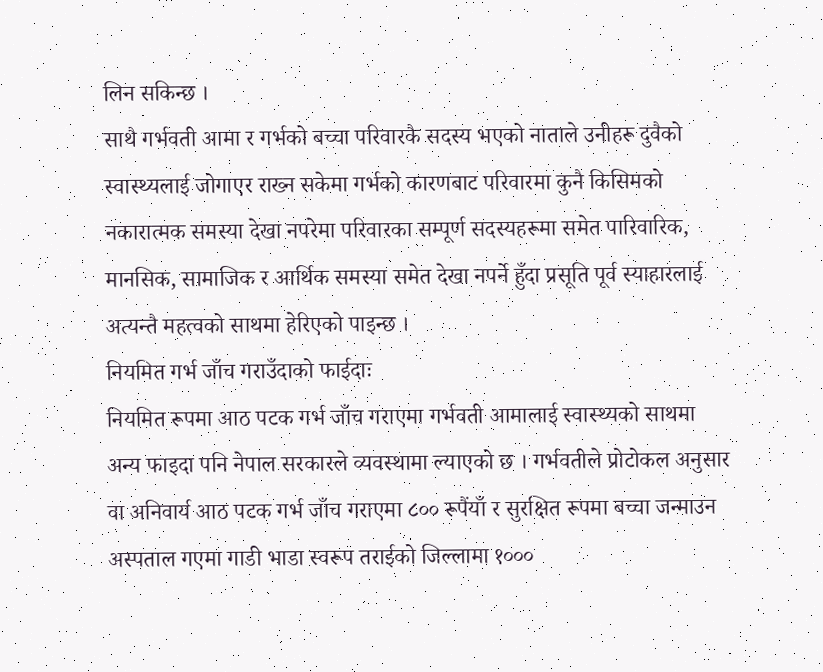लिन सकिन्छ ।
साथै गर्भवती आमा र गर्भको बच्चा परिवारकै सदस्य भएको नाताले उनीहरू दुवैको स्वास्थ्यलाई जोगाएर राख्न सकेमा गर्भको कारणबाट परिवारमा कुनै किसिमको नकारात्मक समस्या देखा नपरेमा परिवारका सम्पूर्ण सदस्यहरूमा समेत पारिवारिक, मानसिक, सामाजिक र आर्थिक समस्या समेत देखा नपर्ने हुँदा प्रसूति पूर्व स्याहारलाई अत्यन्तै महत्वको साथमा हेरिएको पाइन्छ ।
नियमित गर्भ जाँच गराउँदाको फाईदाः
नियमित रूपमा आठ पटक गर्भ जाँच गराएमा गर्भवती आमालाई स्वास्थ्यको साथमा अन्य फाइदा पनि नेपाल सरकारले व्यवस्थामा ल्याएको छ । गर्भवतीले प्रोटोकल अनुसार वा अनिवार्य आठ पटक गर्भ जाँच गराएमा ८०० रूपैंयाँ र सुरक्षित रूपमा बच्चा जन्माउन अस्पताल गएमा गाडी भाडा स्वरूप तराईको जिल्लामा १०००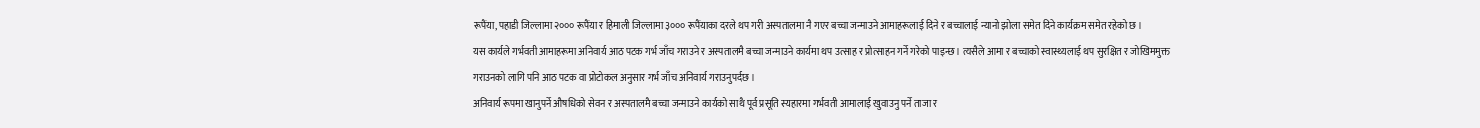रूपैंया, पहाडी जिल्लामा २००० रूपैंया र हिमाली जिल्लामा ३००० रूपैंयाका दरले थप गरी अस्पतालमा नै गएर बच्चा जन्माउने आमाहरूलाई दिने र बच्चालाई न्यानो झोला समेत दिने कार्यक्रम समेत रहेको छ ।
यस कार्यले गर्भवती आमाहरूमा अनिवार्य आठ पटक गर्भ जाँच गराउने र अस्पतालमै बच्चा जन्माउने कार्यमा थप उत्साह र प्रोत्साहन गर्ने गरेको पाइन्छ । त्यसैले आमा र बच्चाको स्वास्थ्यलाई थप सुरक्षित र जोखिममुक्त गराउनको लागि पनि आठ पटक वा प्रोटोकल अनुसार गर्भ जाँच अनिवार्य गराउनुपर्दछ ।
अनिवार्य रूपमा खानुपर्ने औषधिको सेवन र अस्पतालमै बच्चा जन्माउने कार्यको साथै पूर्व प्रसूति स्यहारमा गर्भवती आमालाई खुवाउनु पर्ने ताजा र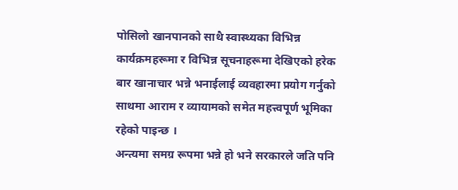पोसिलो खानपानको साथै स्वास्थ्यका विभिन्न कार्यक्रमहरूमा र विभिन्न सूचनाहरूमा देखिएको हरेक बार खानाचार भन्ने भनाईलाई व्यवहारमा प्रयोग गर्नुको साथमा आराम र व्यायामको समेत महत्त्वपूर्ण भूमिका रहेको पाइन्छ ।
अन्त्यमा समग्र रूपमा भन्ने हो भने सरकारले जति पनि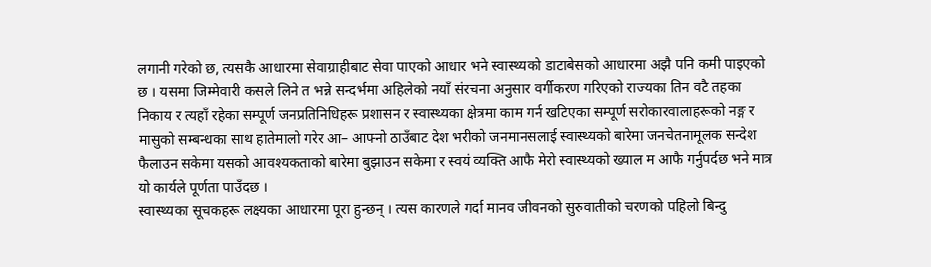लगानी गरेको छ, त्यसकै आधारमा सेवाग्राहीबाट सेवा पाएको आधार भने स्वास्थ्यको डाटाबेसको आधारमा अझै पनि कमी पाइएको छ । यसमा जिम्मेवारी कसले लिने त भन्ने सन्दर्भमा अहिलेको नयाँ संरचना अनुसार वर्गीकरण गरिएको राज्यका तिन वटै तहका निकाय र त्यहाँ रहेका सम्पूर्ण जनप्रतिनिधिहरू प्रशासन र स्वास्थ्यका क्षेत्रमा काम गर्न खटिएका सम्पूर्ण सरोकारवालाहरूको नङ्ग र मासुको सम्बन्धका साथ हातेमालो गरेर आ– आफ्नो ठाउँबाट देश भरीको जनमानसलाई स्वास्थ्यको बारेमा जनचेतनामूलक सन्देश फैलाउन सकेमा यसको आवश्यकताको बारेमा बुझाउन सकेमा र स्वयं व्यक्ति आफै मेरो स्वास्थ्यको ख्याल म आफै गर्नुपर्दछ भने मात्र यो कार्यले पूर्णता पाउँदछ ।
स्वास्थ्यका सूचकहरू लक्ष्यका आधारमा पूरा हुन्छन् । त्यस कारणले गर्दा मानव जीवनको सुरुवातीको चरणको पहिलो बिन्दु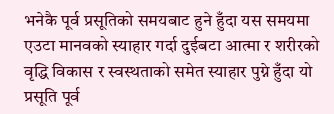भनेकै पूर्व प्रसूतिको समयबाट हुने हुँदा यस समयमा एउटा मानवको स्याहार गर्दा दुईबटा आत्मा र शरीरको वृद्धि विकास र स्वस्थताको समेत स्याहार पुग्ने हुँदा यो प्रसूति पूर्व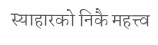स्याहारको निकै महत्त्व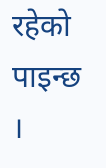रहेको पाइन्छ ।